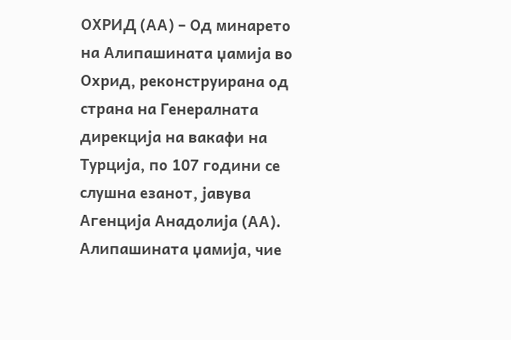ОХРИД (АА) – Од минарето на Алипашината џамија во Охрид, реконструирана од страна на Генералната дирекција на вакафи на Турција, по 107 години се слушна езанот, јавува Агенција Анадолија (АА).
Алипашината џамија, чие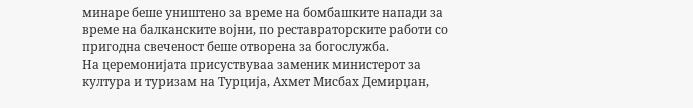минаре беше уништено за време на бомбашките напади за време на балканските војни, по реставраторските работи со пригодна свеченост беше отворена за богослужба.
На церемонијата присуствуваа заменик министерот за култура и туризам на Турција, Ахмет Мисбах Демирџан,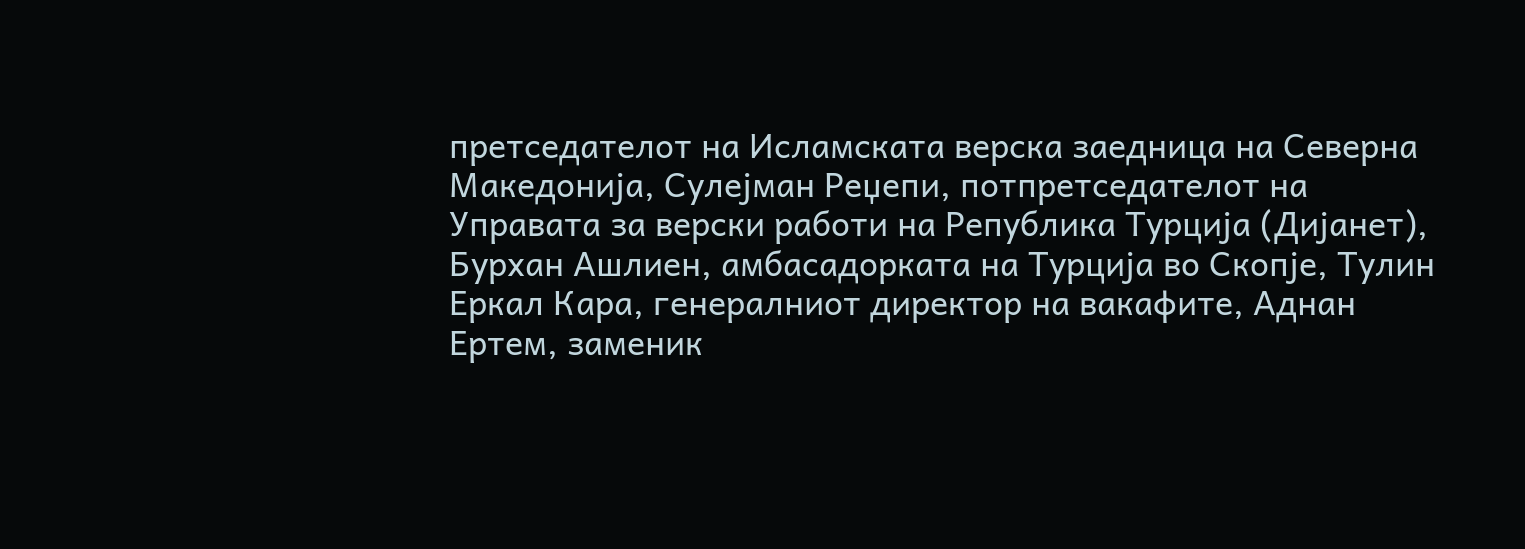претседателот на Исламската верска заедница на Северна Македонија, Сулејман Реџепи, потпретседателот на Управата за верски работи на Република Турција (Дијанет), Бурхан Ашлиен, амбасадорката на Турција во Скопје, Тулин Еркал Кара, генералниот директор на вакафите, Аднан Ертем, заменик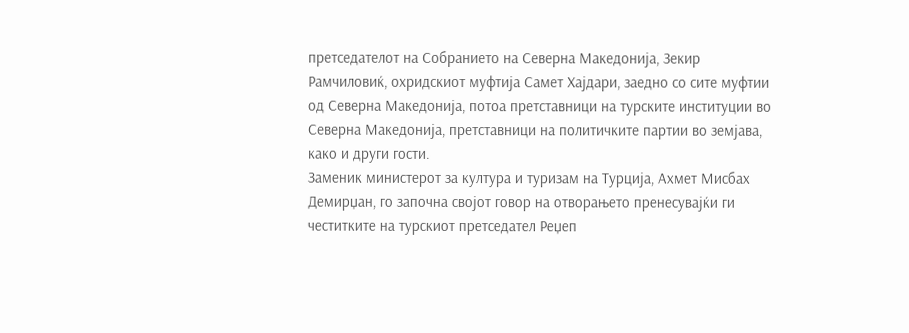претседателот на Собранието на Северна Македонија, Зекир Рамчиловиќ, охридскиот муфтија Самет Хајдари, заедно со сите муфтии од Северна Македонија, потоа претставници на турските институции во Северна Македонија, претставници на политичките партии во земјава, како и други гости.
Заменик министерот за култура и туризам на Турција, Ахмет Мисбах Демирџан, го започна својот говор на отворањето пренесувајќи ги честитките на турскиот претседател Реџеп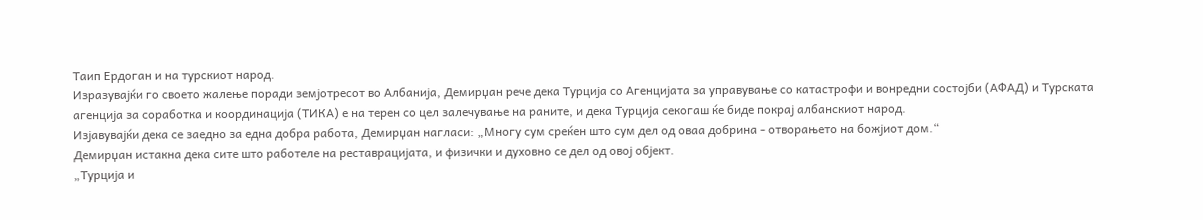Таип Ердоган и на турскиот народ.
Изразувајќи го своето жалење поради земјотресот во Албанија, Демирџан рече дека Турција со Агенцијата за управување со катастрофи и вонредни состојби (АФАД) и Турската агенција за соработка и координација (ТИКА) е на терен со цел залечување на раните, и дека Турција секогаш ќе биде покрај албанскиот народ.
Изјавувајќи дека се заедно за една добра работа, Демирџан нагласи: „Многу сум среќен што сум дел од оваа добрина - отворањето на божјиот дом.“
Демирџан истакна дека сите што работеле на реставрацијата, и физички и духовно се дел од овој објект.
„Турција и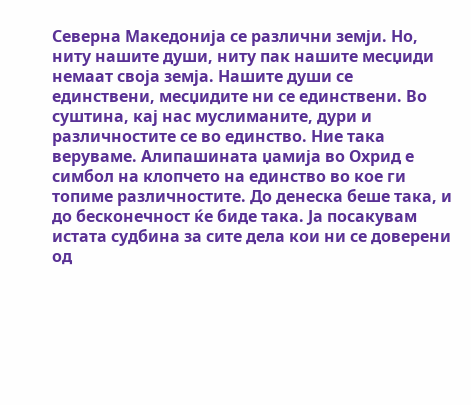Северна Македонија се различни земји. Но, ниту нашите души, ниту пак нашите месџиди немаат своја земја. Нашите души се единствени, месџидите ни се единствени. Во суштина, кај нас муслиманите, дури и различностите се во единство. Ние така веруваме. Алипашината џамија во Охрид е симбол на клопчето на единство во кое ги топиме различностите. До денеска беше така, и до бесконечност ќе биде така. Ја посакувам истата судбина за сите дела кои ни се доверени од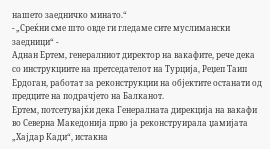нашето заедничко минато.“
- „Среќни сме што овде ги гледаме сите муслимански заедници“ -
Аднан Ертем, генералниот директор на вакафите, рече дека со инструкциите на претседателот на Турција, Реџеп Таип Ердоган, работат за реконструкции на објектите останати од предците на подрачјето на Балканот.
Ертем, потсетувајќи дека Генералната дирекција на вакафи во Северна Македонија прво ја реконструирала џамијата „Хајдар Кади“, истакна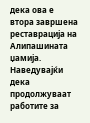дека ова е втора завршена реставрација на Алипашината џамија.
Наведувајќи дека продолжуваат работите за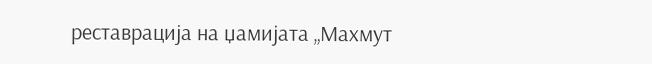реставрација на џамијата „Махмут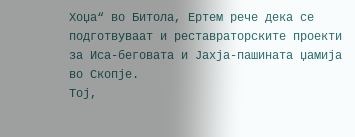Хоџа“ во Битола, Ертем рече дека се подготвуваат и реставраторските проекти за Иса-беговата и Јахја-пашината џамија во Скопје.
Тој,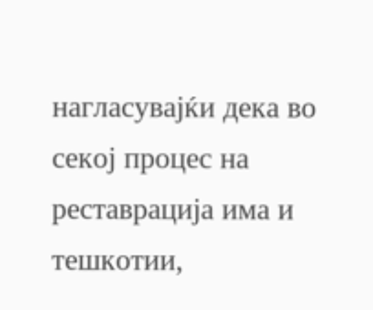нагласувајќи дека во секој процес на реставрација има и тешкотии,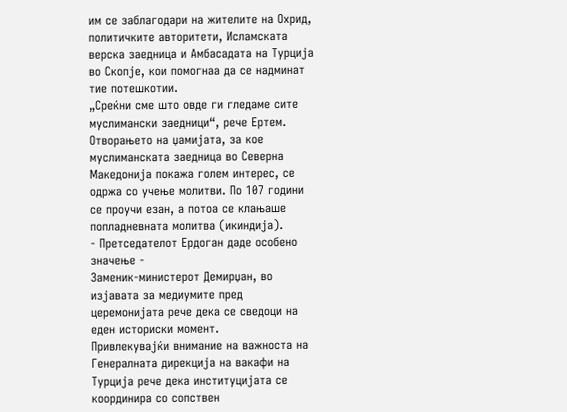им се заблагодари на жителите на Охрид, политичките авторитети, Исламската верска заедница и Амбасадата на Турција во Скопје, кои помогнаа да се надминат тие потешкотии.
„Среќни сме што овде ги гледаме сите муслимански заедници“, рече Ертем.
Отворањето на џамијата, за кое муслиманската заедница во Северна Македонија покажа голем интерес, се одржа со учење молитви. По 107 години се проучи езан, а потоа се клањаше попладневната молитва (икиндија).
- Претседателот Ердоган даде особено значење -
Заменик-министерот Демирџан, во изјавата за медиумите пред церемонијата рече дека се сведоци на еден историски момент.
Привлекувајќи внимание на важноста на Генералната дирекција на вакафи на Турција рече дека институцијата се координира со сопствен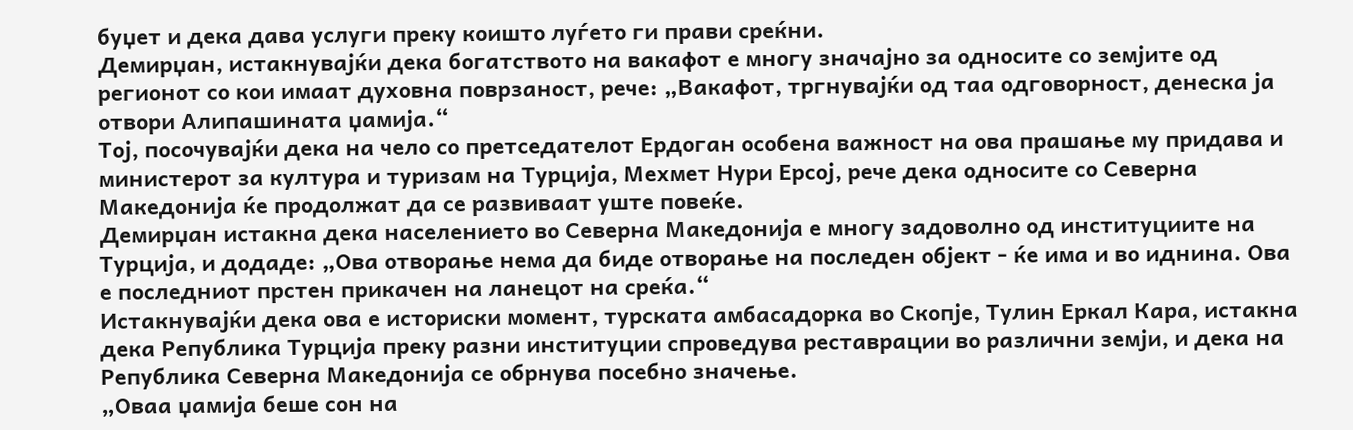буџет и дека дава услуги преку коишто луѓето ги прави среќни.
Демирџан, истакнувајќи дека богатството на вакафот е многу значајно за односите со земјите од регионот со кои имаат духовна поврзаност, рече: „Вакафот, тргнувајќи од таа одговорност, денеска ја отвори Алипашината џамија.“
Тој, посочувајќи дека на чело со претседателот Ердоган особена важност на ова прашање му придава и министерот за култура и туризам на Турција, Мехмет Нури Ерсој, рече дека односите со Северна Македонија ќе продолжат да се развиваат уште повеќе.
Демирџан истакна дека населението во Северна Македонија е многу задоволно од институциите на Турција, и додаде: „Ова отворање нема да биде отворање на последен објект - ќе има и во иднина. Ова е последниот прстен прикачен на ланецот на среќа.“
Истакнувајќи дека ова е историски момент, турската амбасадорка во Скопје, Тулин Еркал Кара, истакна дека Република Турција преку разни институции спроведува реставрации во различни земји, и дека на Република Северна Македонија се обрнува посебно значење.
„Оваа џамија беше сон на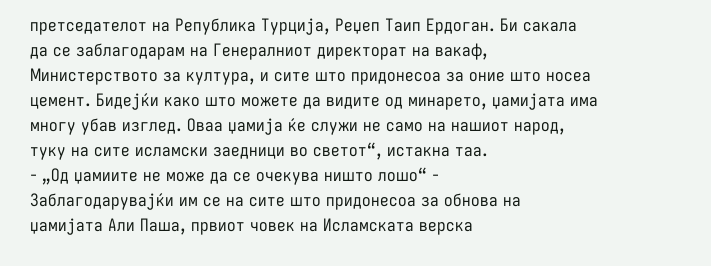претседателот на Република Турција, Реџеп Таип Ердоган. Би сакала да се заблагодарам на Генералниот директорат на вакаф, Министерството за култура, и сите што придонесоа за оние што носеа цемент. Бидејќи како што можете да видите од минарето, џамијата има многу убав изглед. Оваа џамија ќе служи не само на нашиот народ, туку на сите исламски заедници во светот“, истакна таа.
- „Од џамиите не може да се очекува ништо лошо“ -
Заблагодарувајќи им се на сите што придонесоа за обнова на џамијата Али Паша, првиот човек на Исламската верска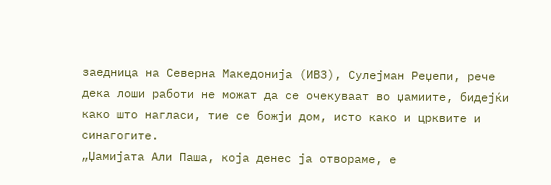заедница на Северна Македонија (ИВЗ), Сулејман Реџепи, рече дека лоши работи не можат да се очекуваат во џамиите, бидејќи како што нагласи, тие се божји дом, исто како и црквите и синагогите.
„Џамијата Али Паша, која денес ја отвораме, е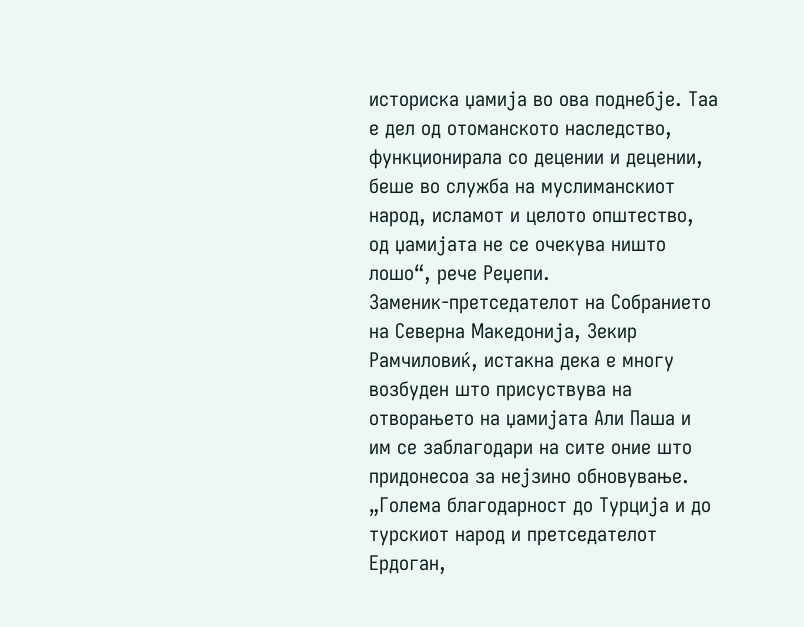историска џамија во ова поднебје. Таа е дел од отоманското наследство, функционирала со децении и децении, беше во служба на муслиманскиот народ, исламот и целото општество, од џамијата не се очекува ништо лошо“, рече Реџепи.
Заменик-претседателот на Собранието на Северна Македонија, Зекир Рамчиловиќ, истакна дека е многу возбуден што присуствува на отворањето на џамијата Али Паша и им се заблагодари на сите оние што придонесоа за нејзино обновување.
„Голема благодарност до Турција и до турскиот народ и претседателот Ердоган,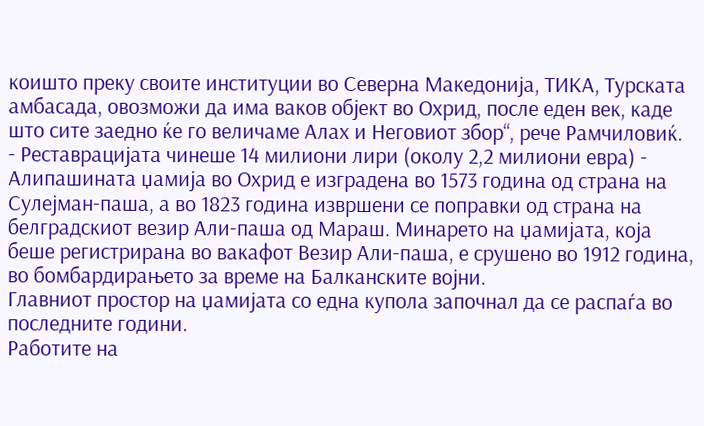коишто преку своите институции во Северна Македонија, ТИКА, Турската амбасада, овозможи да има ваков објект во Охрид, после еден век, каде што сите заедно ќе го величаме Алах и Неговиот збор“, рече Рамчиловиќ.
- Реставрацијата чинеше 14 милиони лири (околу 2,2 милиони евра) -
Алипашината џамија во Охрид е изградена во 1573 година од страна на Сулејман-паша, а во 1823 година извршени се поправки од страна на белградскиот везир Али-паша од Мараш. Минарето на џамијата, која беше регистрирана во вакафот Везир Али-паша, е срушено во 1912 година, во бомбардирањето за време на Балканските војни.
Главниот простор на џамијата со една купола започнал да се распаѓа во последните години.
Работите на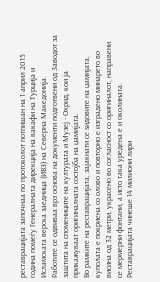реставрацијата започнаа по протоколот потпишан на 1 април 2015 година помеѓу Генералната дирекција на вакафи на Турција и Исламската верска заедница (ИВЗ) на Северна Македонија.
Работите се одвиваа врз основа на документи подготвени од Заводот за заштита на спомениците на културата и Музеј - Охрид, кои ја прикажуваат оригиналната состојба на џамијата.
Во рамките на реставрацијата, зајакнати се ѕидовите на џамијата, куполата е покриена со олово и повторно е изградено минарето во висина од 32 метри, украсено во согласност со оригиналот, направени се мермерни фонтани, а исто така уредена е и околината.
Реставрацијата чинеше 14 милиони лири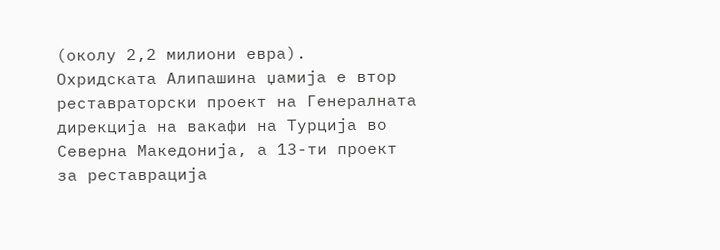(околу 2,2 милиони евра).
Охридската Алипашина џамија е втор реставраторски проект на Генералната дирекција на вакафи на Турција во Северна Македонија, а 13-ти проект за реставрација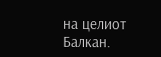на целиот Балкан.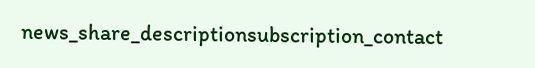news_share_descriptionsubscription_contact